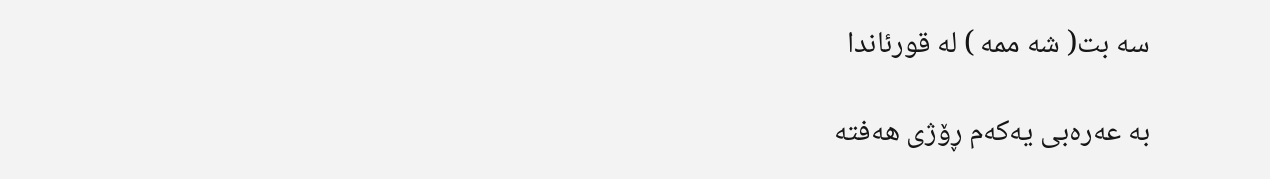سه بت( شه ممه ) له قورئاندا

بە عەرەبی یەکەم ڕۆژی هەفتە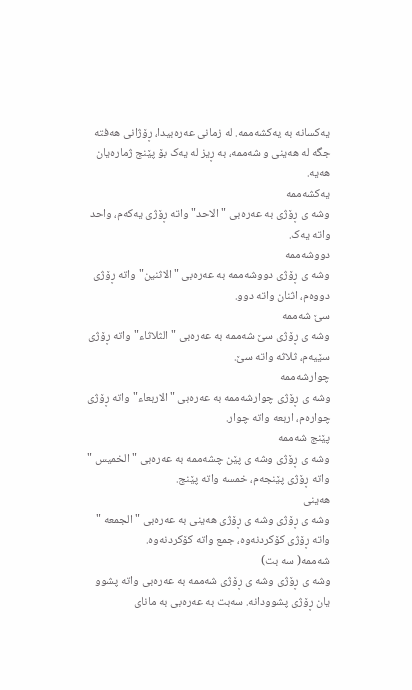یەکسانە بە یەکشەممە. لە زمانی عەرەبیدا، ڕۆژانی هەفتە جگە لە هەینی و شەممە، بە ڕیز لە یەک بۆ پێنج ژمارەیان هەیە.
یەکشەممە
وشه ی ڕۆژی بە عەرەبی "الاحد" واتە ڕۆژی یەکەم، واحد واتە یەک.
دووشەممە
وشه ی ڕۆژی دووشەممە بە عەرەبی "الاثنین" واتە ڕۆژی دووەم، اثنان واتە دوو.
سێ شەممە
وشه ی ڕۆژی سێ شەممە بە عەرەبی "الثلاثاء" واتە ڕۆژی سێیەم، ثلاثه واتە سێ.
چوارشەممە
وشه ی ڕۆژی چوارشەممە بە عەرەبی "الاربعاء" واتە ڕۆژی چوارەم، اربعه واتە چوار.
پێنج شەممە
وشه ی ڕۆژی وشه ی پێن چشەممە بە عەرەبی " الخمیس " واتە ڕۆژی پێنجەم، خمسه واتە پێنج.
هەینی
وشه ی ڕۆژی وشه ی ڕۆژی هەینی بە عەرەبی " الجمعه " واتە ڕۆژی کۆکردنەوە، جمع واتە کۆکردنەوە.
شەممە( سه بت)
وشه ی ڕۆژی وشه ی ڕۆژی شەممە بە عەرەبی واتە پشوو یان ڕۆژی پشوودانه. سەبت بە عەرەبی بە مانای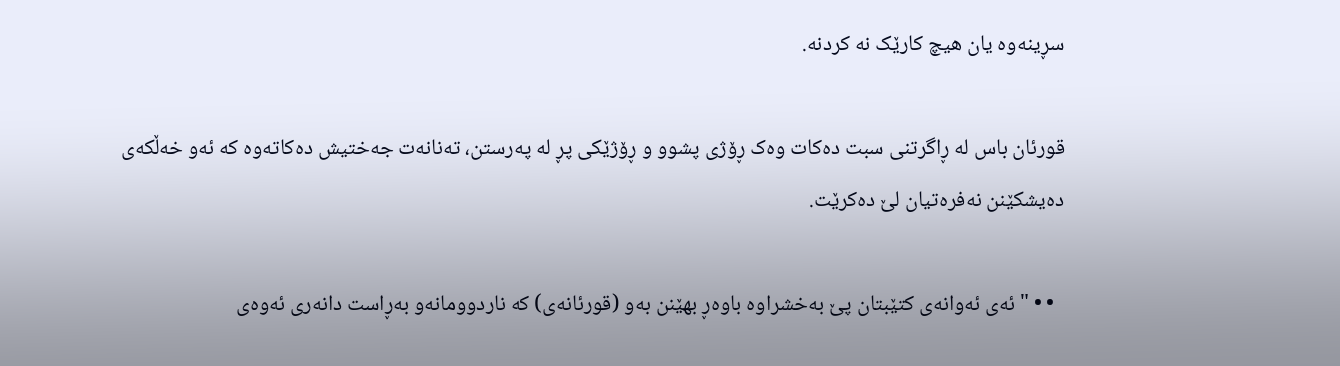سڕینەوە یان هیچ کارێک نه کردنه.

قورئان باس لە ڕاگرتنی سبت دەکات وەک ڕۆژی پشوو و ڕۆژێکی پڕ لە پەرستن، تەنانەت جەختیش دەکاتەوە کە ئەو خەڵکەی دەیشکێنن نەفرەتیان لێ دەکرێت.

  • • " ئه‌ی ئه‌وانه‌ی کتێبتان پێ به‌خشراوه باوه‌ڕ بهێنن به‌و (قورئانه‌ی) که ناردوومانه‌و به‌ڕاست دانه‌ری ئه‌وه‌ی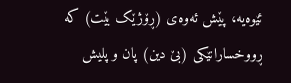ئێوه‌یه‌، پێش ئه‌وه‌ی (ڕۆژێک بێت) که ڕووخسارانێکی (بێ دین) پان و پلیش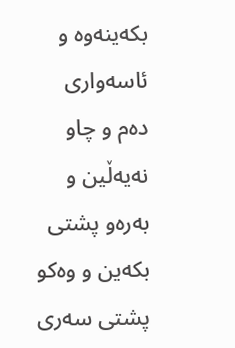بکه‌ینه‌وه و ئاسه‌واری ده‌م و چاو نه‌یه‌ڵین و به‌ره‌و پشتی بکه‌ین و وه‌کو پشتی سه‌ری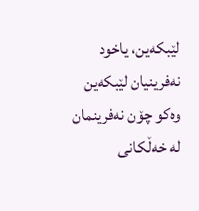لێبکه‌ین، یاخود نه‌فرینیان لێبکه‌ین وه‌کو چۆن نه‌فرینمان له خه‌ڵکانی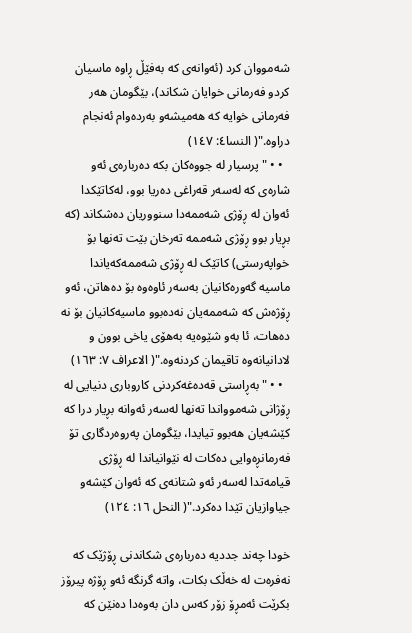شه‌مووان کرد (ئه‌وانه‌ی که به‌فێڵ ڕاوه ماسیان کردو فه‌رمانی خوایان شکاند)، بێگومان هه‌ر فه‌رمانی خوایه که هه‌میشه‌و به‌رده‌وام ئه‌نجام دراوه‌."( النسا٤: ١٤٧)
  • • " پرسیار له جووه‌کان بکه ده‌رباره‌ی ئه‌و شاره‌ی که له‌سه‌ر قه‌راغی ده‌ریا بوو، له‌کاتێکدا ئه‌وان له ڕۆژی شه‌ممه‌دا سنووریان ده‌شکاند (که بڕیار بوو ڕۆژی شه‌ممه ته‌رخان بێت ته‌نها بۆ خواپه‌رستی) کاتێک له ڕۆژی شه‌ممه‌که‌یاندا ماسیه گه‌وره‌کانیان به‌سه‌ر ئاوه‌وه بۆ ده‌هاتن، ئه‌و ڕۆژه‌ش که شه‌ممه‌یان نه‌ده‌بوو ماسیه‌کانیان بۆ نه ده‌هات، ئا به‌و شێوه‌یه به‌هۆی یاخی بوون و لادانیانه‌وه تاقیمان کردنه‌وه‌."( الاعراف ٧: ١٦٣)
  • • " به‌ڕاستی قه‌ده‌غه‌کردنی کاروباری دنیایی له ڕۆژانی شه‌موواندا ته‌نها له‌سه‌ر ئه‌وانه بڕیار درا که کێشه‌یان هه‌بوو تیایدا، بێگومان په‌روه‌ردگاری تۆ فه‌رمانڕه‌وایی ده‌کات له نێوانیاندا له ڕۆژی قیامه‌تدا له‌سه‌ر ئه‌و شتانه‌ی که ئه‌وان کێشه‌و جیاوازیان تێدا ده‌کرد."( النحل ١٦: ١٢٤)

خودا چەند جددیە دەربارەی شکاندنی ڕۆژێک کە نەفرەت لە خەڵک بکات، واتە گرنگە ئەو ڕۆژە پیرۆز بکرێت ئەمڕۆ زۆر کەس دان بەوەدا دەنێن کە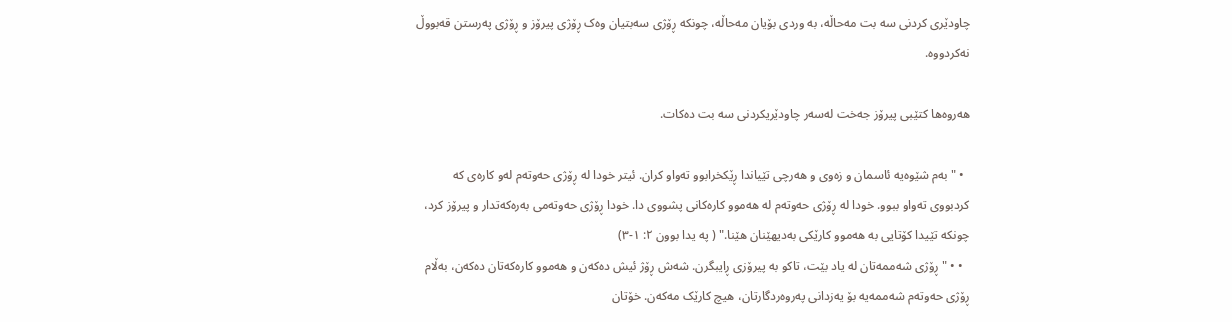چاودێری کردنی سه بت مەحاڵە، بە وردی بۆیان مەحاڵە، چونکە ڕۆژی سەبتیان وەک ڕۆژی پیرۆز و ڕۆژی پەرستن قەبووڵ نەکردووە.

هەروەها کتێبی پیرۆز جەخت لەسەر چاودێریکردنی سه بت دەکات.

  • "بەم شێوەیە ئاسمان و زەوی و هەرچی تێیاندا ڕێکخرابوو تەواو کران. ئیتر خودا لە ڕۆژی حەوتەم لەو کارەی کە کردبووی تەواو ببوو. خودا لە ڕۆژی حەوتەم لە هەموو کارەکانی پشووی دا. خودا ڕۆژی حەوتەمی بەرەکەتدار و پیرۆز کرد، چونکە تێیدا کۆتایی بە هەموو کارێکی بەدیهێنان هێنا." ( په یدا بوون ٢: ١-٣)
  • • "ڕۆژی شەممەتان لە یاد بێت، تاکو بە پیرۆزی ڕایبگرن. شەش ڕۆژ ئیش دەکەن و هەموو کارەکەتان دەکەن، بەڵام ڕۆژی حەوتەم شەممەیە بۆ یەزدانی پەروەردگارتان، هیچ کارێک مەکەن. خۆتان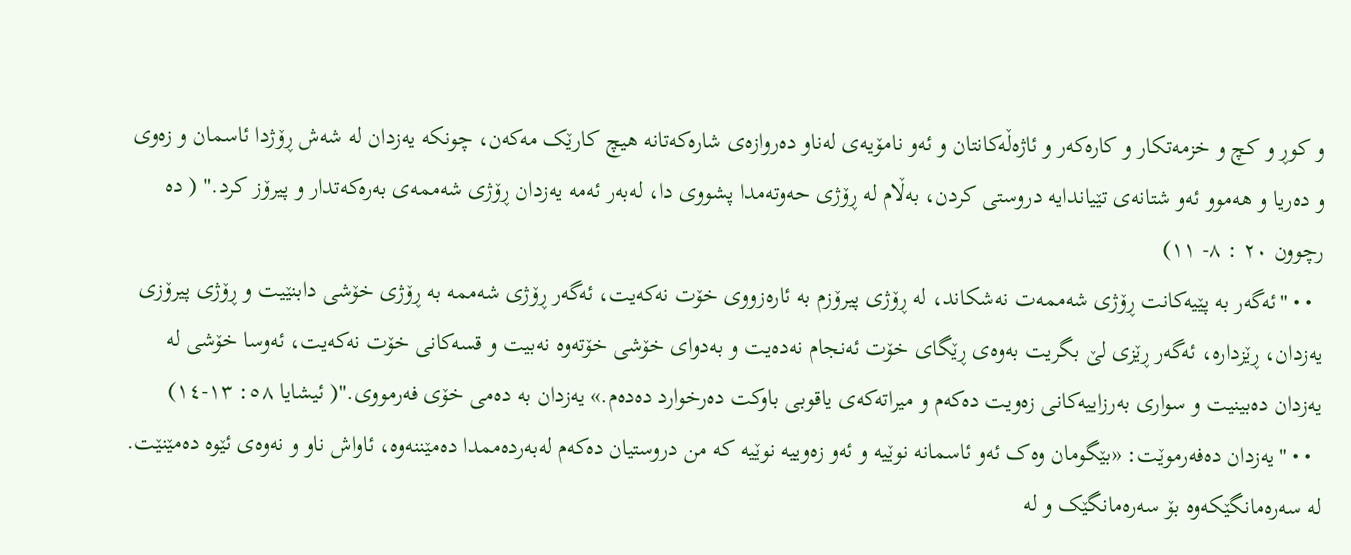و کوڕ و کچ و خزمەتکار و کارەکەر و ئاژەڵەکانتان و ئەو نامۆیەی لەناو دەروازەی شارەکەتانە هیچ کارێک مەکەن، چونکە یەزدان لە شەش ڕۆژدا ئاسمان و زەوی و دەریا و هەموو ئەو شتانەی تێیاندایە دروستی کردن، بەڵام لە ڕۆژی حەوتەمدا پشووی دا، لەبەر ئەمە یەزدان ڕۆژی شەممەی بەرەکەتدار و پیرۆز کرد." ( ده رچوون ٢٠ : ٨- ١١)
  • • "ئەگەر بە پێیەکانت ڕۆژی شەممەت نەشکاند، لە ڕۆژی پیرۆزم بە ئارەزووی خۆت نەکەیت، ئەگەر ڕۆژی شەممە بە ڕۆژی خۆشی دابنێیت و ڕۆژی پیرۆزی یەزدان، ڕێزدارە، ئەگەر ڕێزی لێ بگریت بەوەی ڕێگای خۆت ئەنجام نەدەیت و بەدوای خۆشی خۆتەوە نەبیت و قسەکانی خۆت نەکەیت، ئەوسا خۆشی لە یەزدان دەبینیت و سواری بەرزاییەکانی زەویت دەکەم و میراتەکەی یاقوبی باوکت دەرخوارد دەدەم.» یەزدان بە دەمی خۆی فەرمووی."( ئیشایا ٥٨: ١٣-١٤)
  • • "یەزدان دەفەرموێت: «بێگومان وەک ئەو ئاسمانە نوێیە و ئەو زەوییە نوێیە کە من دروستیان دەکەم لەبەردەممدا دەمێننەوە، ئاواش ناو و نەوەی ئێوە دەمێنێت. لە سەرەمانگێکەوە بۆ سەرەمانگێک و لە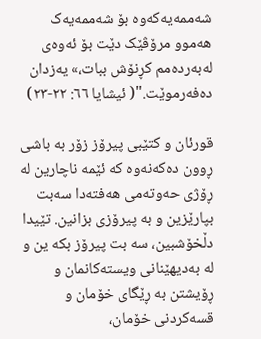شەممەیەکەوە بۆ شەممەیەک هەموو مرۆڤێک دێت بۆ ئەوەی لەبەردەمم کڕنۆش ببات،» یەزدان دەفەرموێت."( ئیشایا ٦٦: ٢٢-٢٣)

قورئان و کتێبی پیرۆز زۆر به باشی ڕوون دەکەنەوە کە ئێمە ناچارین لە ڕۆژی حەوتەمی هەفتەدا سەبت بپارێزین و بە پیرۆزی بزانین. تێیدا دڵخۆشبین، سه بت پیرۆز بکە ین و لە بەدیهێنانی ویستەکانمان و ڕۆیشتن بە ڕێگای خۆمان و قسەکردنی خۆمان،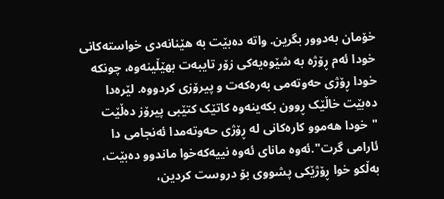خۆمان بەدوور بگرین. واتە دەبێت بە هێنانەدی خواستەکانی خودا ئەم ڕۆژە بە شێوەیەکی زۆر تایبەت بهێڵینەوە، چونکە خودا ڕۆژی حەوتەمی بەرەکەت و پیرۆزی کردووە. لێرەدا دەبێت خاڵێک ڕوون بکەینەوە کاتێک کتێبی پیرۆز دەڵێت "خودا هەموو کارەکانی لە ڕۆژی حەوتەمدا ئەنجامی دا ئارامی گرت".ئەوە مانای ئەوە نییەکەخوا ماندوو دەبێت، بەڵکو خوا ڕۆژێکی پشووی بۆ دروست کردین،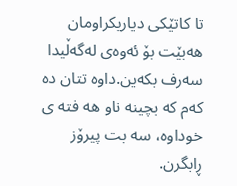تا کاتێکی دیاریکراومان هەبێت بۆ ئەوەی لەگەڵیدا سەرف بکەین.داوه تتان ده کەم کە بچینە ناو هه فته ی خوداوه، سه بت پیرۆز ڕابگرن.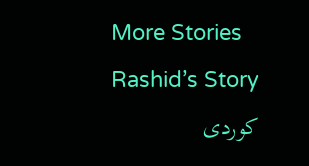More Stories
Rashid’s Story
كوردی